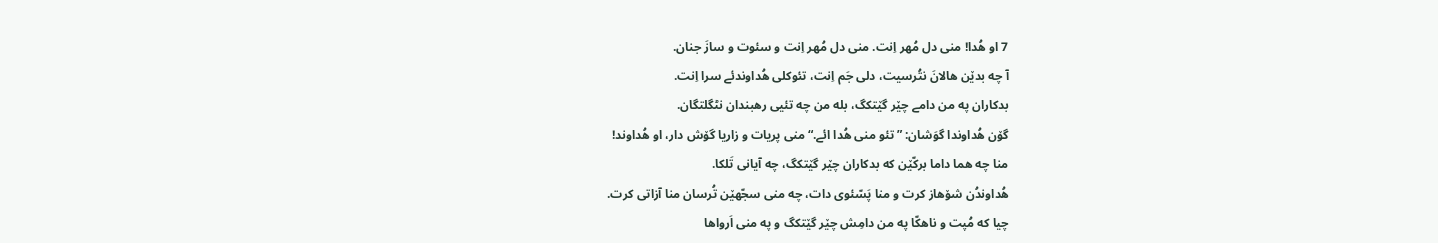7 او هُدا! منی دل مُهر اِنت. منی دل مُهر اِنت و سئوت و سازَ جنان.
آ چه بدێن هالانَ نتُرسیت، دلی جَم اِنت، تئوکلی هُداوندئے سرا اِنت.
بدکاران په من دامے چێر گێتکگ، بله من چه تئیی رهبندان نٹگلتگان.
گۆن هُداوندا گوَشان: ”تئو منی هُدا ائے.“ منی پریات و زاریا گۆش دار، او هُداوند!
منا چه هما داما برکّێن که بدکاران چێر گێتکگ، چه آیانی تَلکا.
هُداوندُن شۆهاز کرت و منا پَسّئوی دات، چه منی سجّهێن تُرسان منا آزاتی کرت.
چیا که مُپت و ناهکّا په من دامِش چێر گێتکگ و په منی اَرواها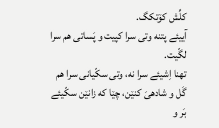کلِّش کۆتکگ.
آییئے پتنه وتی سرا کپیت و پَساتی هم سرا لگّیت.
تهنا اِشیئے سرا نه، وتی سکّیانی سرا هم گَل و شادهیَ کنێن، چێا که زانێن سکّیئے بَر و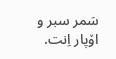سَمر سبر و اۆپار اِنت.